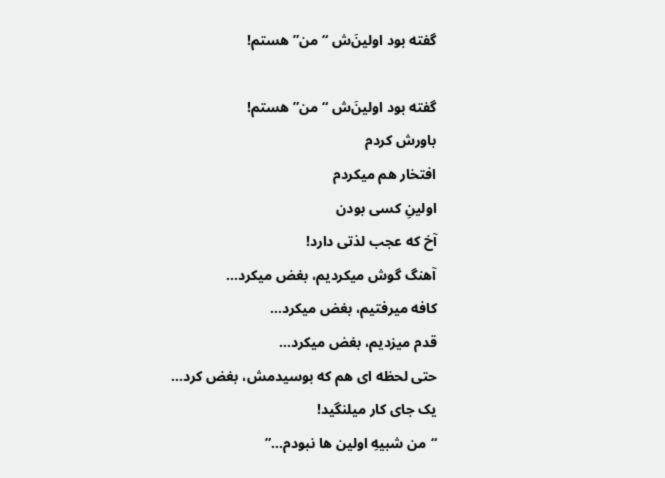گفته بود اولینَ‌ش “من” هستم!

گفته بود اولینَ‌ش “من” هستم!
باورش کردم
افتخار هم میکردم
اولینِ کسی بودن
آخ که عجب لذتی دارد!
آهنگ گوش میکردیم، بغض میکرد…
کافه میرفتیم، بغض میکرد…
قدم میزدیم، بغض میکرد…
حتی لحظه ای هم که بوسیدمش، بغض کرد…
یک جای کار میلنگید!
“من شبیهِ اولین ها نبودم…”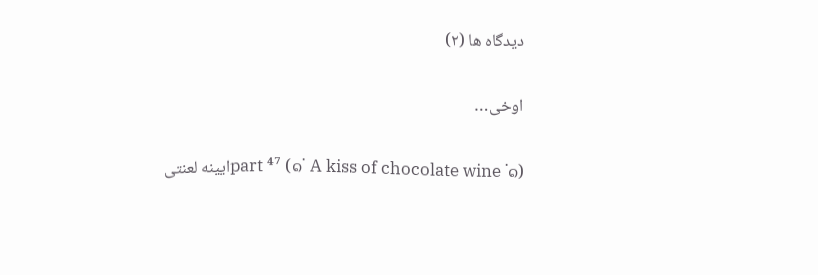دیدگاه ها (۲)

اوخی…

(๑˙ A kiss of chocolate wine ˙๑) part ⁴⁷ایینه لعنتی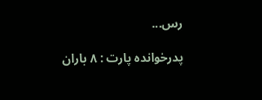رس...

پدرخوانده پارت : ۸ باران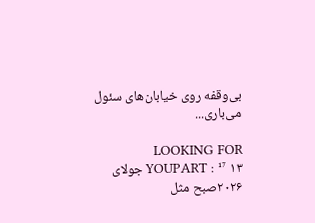بی‌وقفه روی خیابان‌های سئول می‌باری...

LOOKING FOR YOUPART : ¹⁷ ۱۳ جولای ۲۰۲۶صبح مثل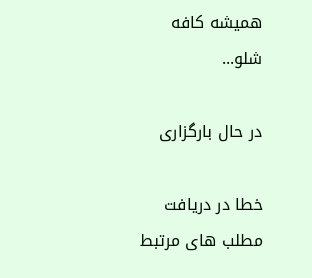همیشه کافه شلو...

در حال بارگزاری

خطا در دریافت مطلب های مرتبط